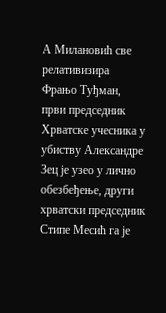А Милановић све релативизира
Фрањо Туђман, први председник Хрватске учесника у убиству Александре Зец је узео у лично обезбеђење, други хрватски председник Стипе Месић га је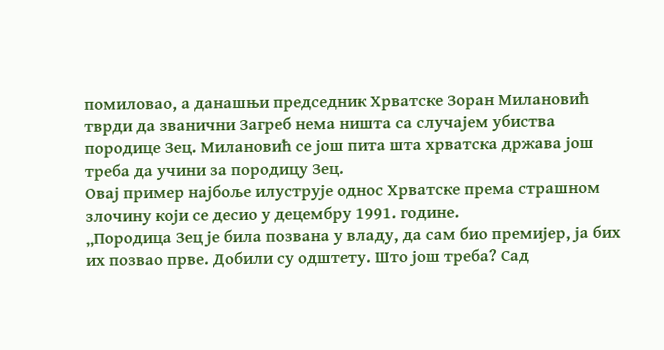помиловао, а данашњи председник Хрватске Зоран Милановић тврди да званични Загреб нема ништа са случајем убиства породице Зец. Милановић се још пита шта хрватска држава још треба да учини за породицу Зец.
Овај пример најбоље илуструје однос Хрватске према страшном злочину који се десио у децембру 1991. године.
„Породица Зец је била позвана у владу, да сам био премијер, ја бих их позвао прве. Добили су одштету. Што још треба? Сад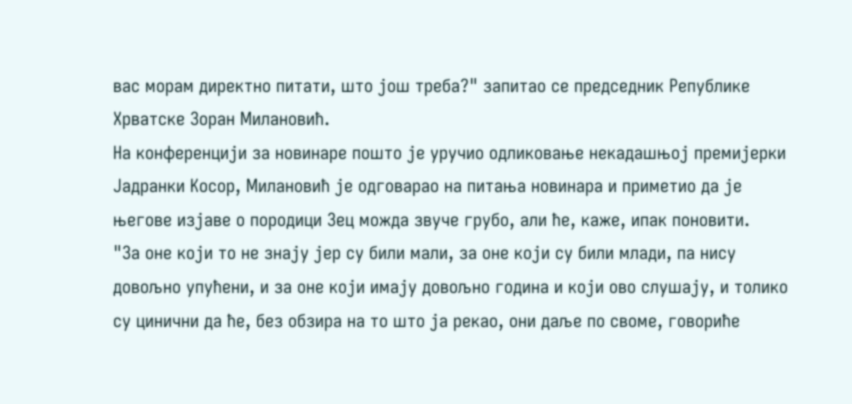вас морам директно питати, што још треба?" запитао се председник Републике Хрватске Зоран Милановић.
На конференцији за новинаре пошто је уручио одликовање некадашњој премијерки Јадранки Косор, Милановић је одговарао на питања новинара и приметио да је његове изјаве о породици Зец можда звуче грубо, али ће, каже, ипак поновити.
"За оне који то не знају јер су били мали, за оне који су били млади, па нису довољно упућени, и за оне који имају довољно година и који ово слушају, и толико су цинични да ће, без обзира на то што ја рекао, они даље по своме, говориће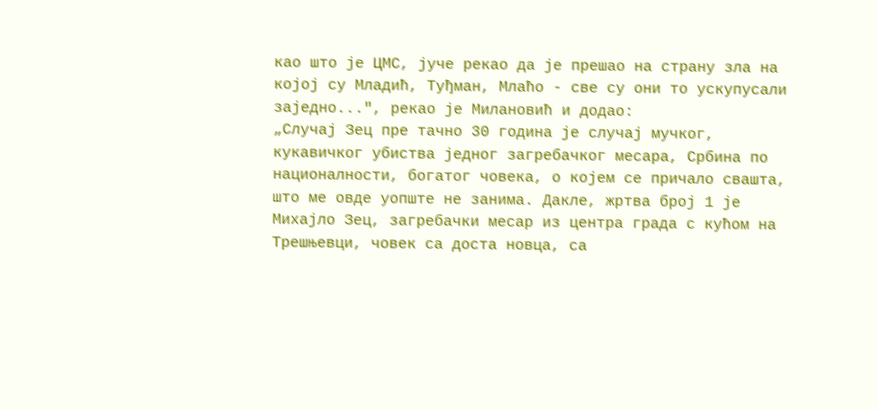као што је ЦМС, јуче рекао да је прешао на страну зла на којој су Младић, Туђман, Млаћо - све су они то ускупусали заједно...", рекао је Милановић и додао:
„Случај Зец пре тачно 30 година је случај мучког, кукавичког убиства једног загребачког месара, Србина по националности, богатог човека, о којем се причало свашта, што ме овде уопште не занима. Дакле, жртва број 1 је Михајло Зец, загребачки месар из центра града с кућом на Трешњевци, човек са доста новца, са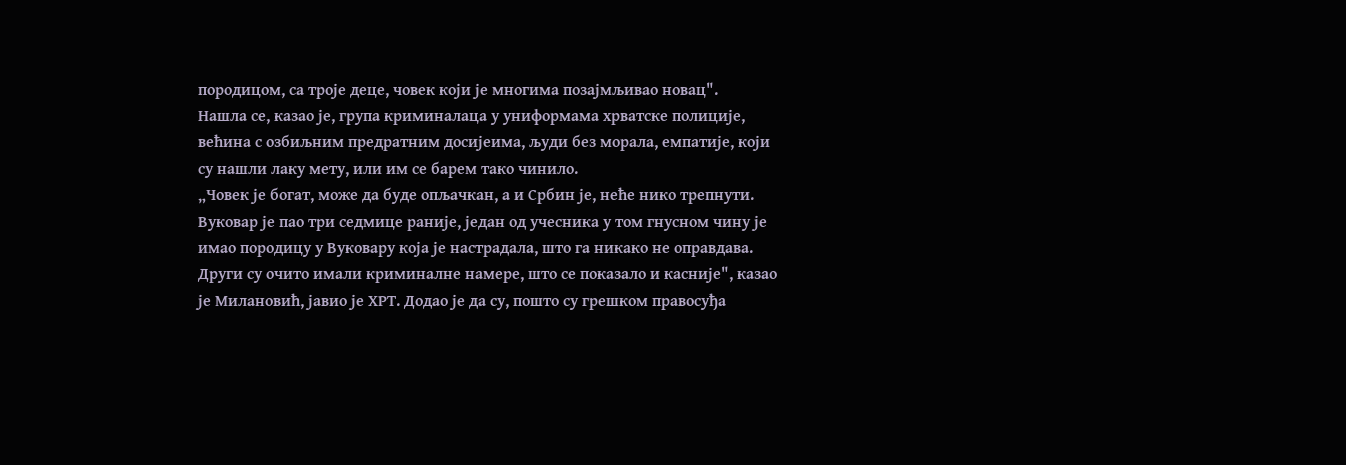породицом, са троје деце, човек који је многима позајмљивао новац".
Нашла се, казао је, група криминалаца у униформама хрватске полиције, већина с озбиљним предратним досијеима, људи без морала, емпатије, који су нашли лаку мету, или им се барем тако чинило.
„Човек је богат, може да буде опљачкан, а и Србин је, неће нико трепнути. Вуковар је пао три седмице раније, један од учесника у том гнусном чину је имао породицу у Вуковару која је настрадала, што га никако не оправдава. Други су очито имали криминалне намере, што се показало и касније", казао је Милановић, јавио је ХРТ. Додао је да су, пошто су грешком правосуђа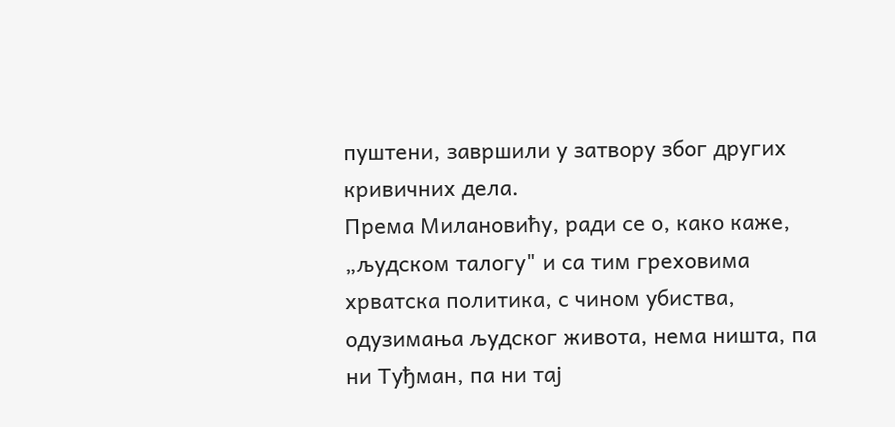пуштени, завршили у затвору због других кривичних дела.
Према Милановићу, ради се о, како каже, „људском талогу" и са тим греховима хрватска политика, с чином убиства, одузимања људског живота, нема ништа, па ни Туђман, па ни тај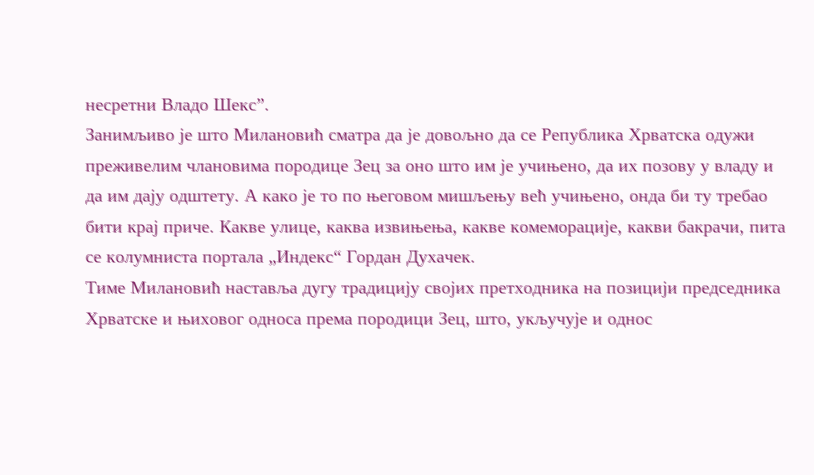несретни Владо Шекс”.
Занимљиво је што Милановић сматра да је довољно да се Република Хрватска одужи преживелим члановима породице Зец за оно што им је учињено, да их позову у владу и да им дају одштету. А како је то по његовом мишљењу већ учињено, онда би ту требао бити крај приче. Какве улице, каква извињења, какве комеморације, какви бакрачи, пита се колумниста портала „Индекс“ Гордан Духачек.
Тиме Милановић наставља дугу традицију својих претходника на позицији председника Хрватске и њиховог односа према породици Зец, што, укључује и однос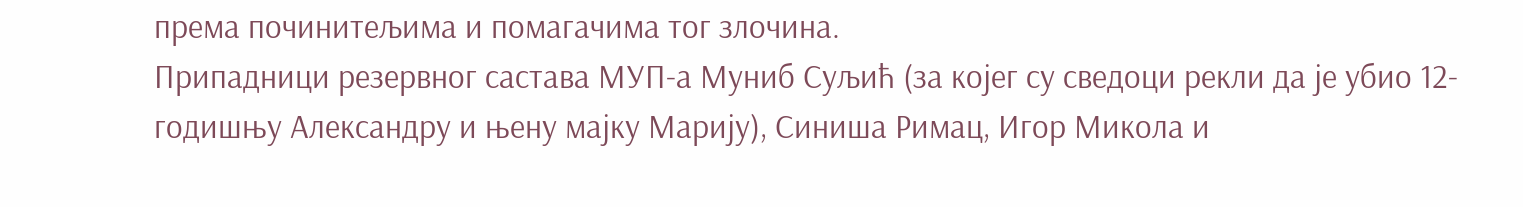према починитељима и помагачима тог злочина.
Припадници резервног састава МУП-а Муниб Суљић (за којег су сведоци рекли да је убио 12-годишњу Александру и њену мајку Марију), Синиша Римац, Игор Микола и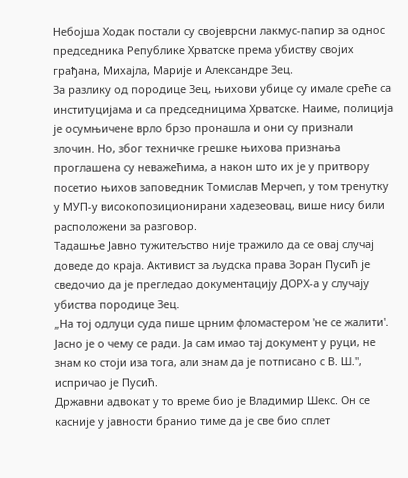Небојша Ходак постали су својеврсни лакмус-папир за однос председника Републике Хрватске према убиству својих грађана, Михајла, Марије и Александре Зец.
За разлику од породице Зец, њихови убице су имале среће са институцијама и са председницима Хрватске. Наиме, полиција је осумњичене врло брзо пронашла и они су признали злочин. Но, због техничке грешке њихова признања проглашена су неважећима, а након што их је у притвору посетио њихов заповедник Томислав Мерчеп, у том тренутку у МУП-у високопозиционирани хадезеовац, више нису били расположени за разговор.
Тадашње Јавно тужитељство није тражило да се овај случај доведе до краја. Активист за људска права Зоран Пусић је сведочио да је прегледао документацију ДОРХ-а у случају убиства породице Зец.
„На тој одлуци суда пише црним фломастером 'не се жалити'. Јасно је о чему се ради. Ја сам имао тај документ у руци, не знам ко стоји иза тога, али знам да је потписано с В. Ш.", испричао је Пусић.
Државни адвокат у то време био је Владимир Шекс. Он се касније у јавности бранио тиме да је све био сплет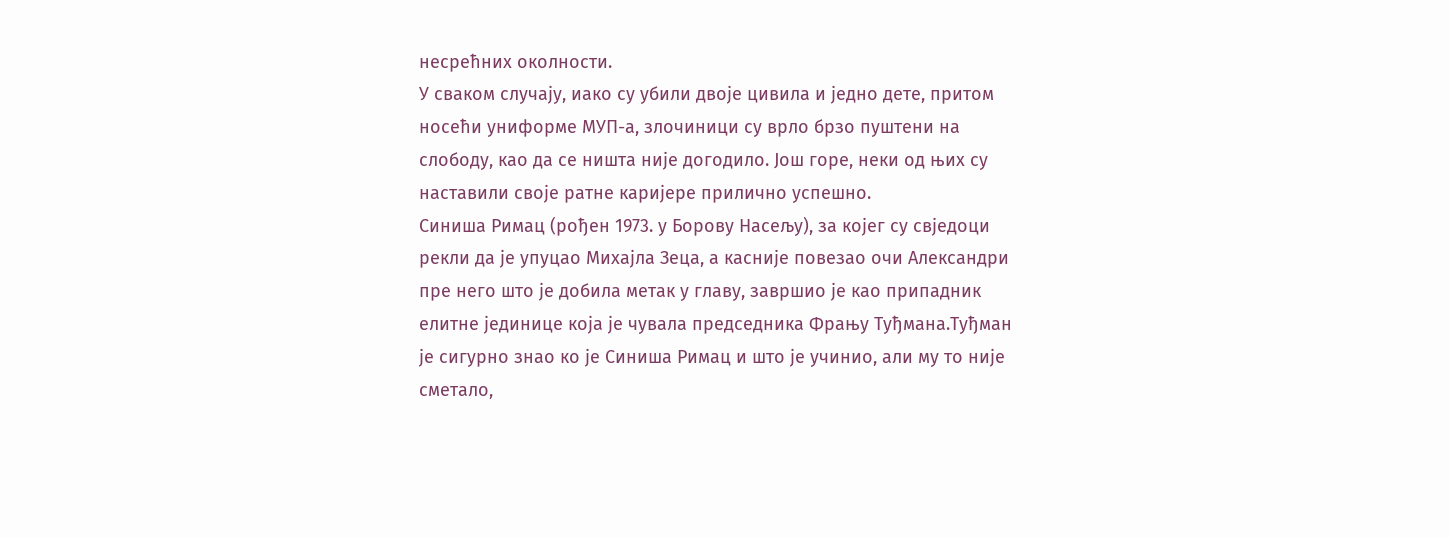несрећних околности.
У сваком случају, иако су убили двоје цивила и једно дете, притом носећи униформе МУП-а, злочиници су врло брзо пуштени на слободу, као да се ништа није догодило. Још горе, неки од њих су наставили своје ратне каријере прилично успешно.
Синиша Римац (рођен 1973. у Борову Насељу), за којег су свједоци рекли да је упуцао Михајла Зеца, а касније повезао очи Александри пре него што је добила метак у главу, завршио је као припадник елитне јединице која је чувала председника Фрању Туђмана.Туђман је сигурно знао ко је Синиша Римац и што је учинио, али му то није сметало,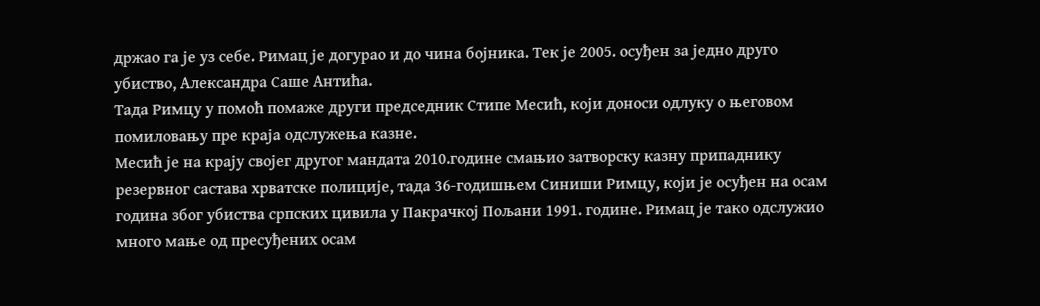држао га је уз себе. Римац је догурао и до чина бојника. Тек је 2005. осуђен за једно друго убиство, Александра Саше Антића.
Тада Римцу у помоћ помаже други председник Стипе Месић, који доноси одлуку о његовом помиловању пре краја одслужења казне.
Месић је на крају својег другог мандата 2010.године смањио затворску казну припаднику резервног састава хрватске полиције, тада 36-годишњем Синиши Римцу, који је осуђен на осам година због убиства српских цивила у Пакрачкој Пољани 1991. године. Римац је тако одслужио много мање од пресуђених осам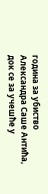година за убиство Александра Саше Антића, док се за учешће у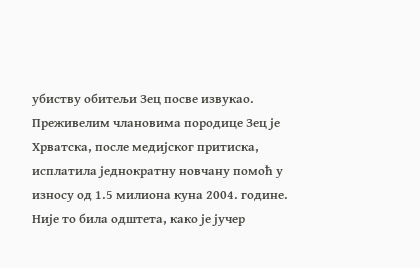убиству обитељи Зец посве извукао.
Преживелим члановима породице Зец је Хрватска, после медијског притиска, исплатила једнократну новчану помоћ у износу од 1.5 милиона куна 2004. године. Није то била одштета, како је јучер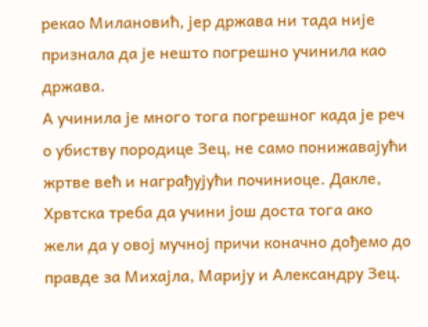рекао Милановић, јер држава ни тада није признала да је нешто погрешно учинила као држава.
А учинила је много тога погрешног када је реч о убиству породице Зец, не само понижавајући жртве већ и награђујући починиоце. Дакле, Хрвтска треба да учини још доста тога ако жели да у овој мучној причи коначно дођемо до правде за Михајла, Марију и Александру Зец.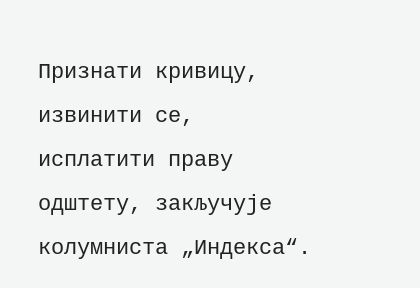Признати кривицу, извинити се, исплатити праву одштету, закључује колумниста „Индекса“.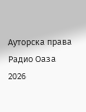Ауторска права Радио Оаза 2026